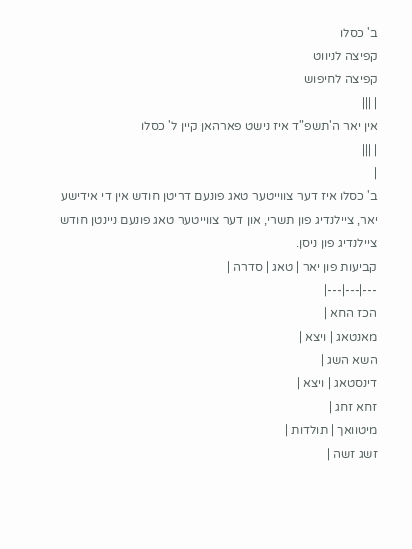ב' כסלו
קפיצה לניווט
קפיצה לחיפוש
| |||
אין יאר ה'תשפ"ד איז נישט פארהאן קיין ל' כסלו
| |||
|
ב' כסלו איז דער צווייטער טאג פונעם דריטן חודש אין די אידישע יאר, ציילנדיג פון תשרי, און דער צווייטער טאג פונעם ניינטן חודש ציילנדיג פון ניסן.
קביעות פון יאר | טאג | סדרה |
---|---|---|
הכז החא |
מאנטאג | ויצא |
השא השג |
דינסטאג | ויצא |
זחא זחג |
מיטוואך | תולדות |
זשג זשה |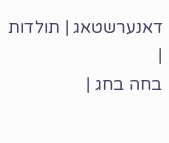דאנערשטאג | תולדות |
בחה בחג |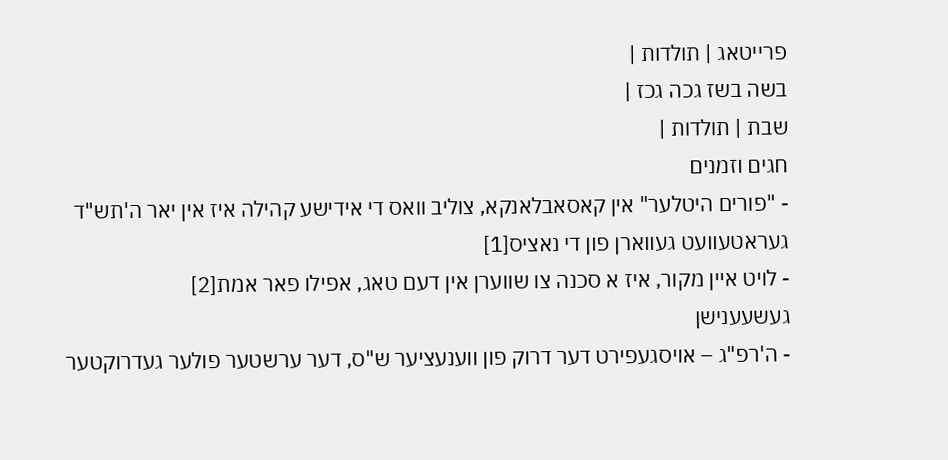פרייטאג | תולדות |
בשה בשז גכה גכז |
שבת | תולדות |
חגים וזמנים
- "פורים היטלער" אין קאסאבלאנקא, צוליב וואס די אידישע קהילה איז אין יאר ה'תש"ד געראטעוועט געווארן פון די נאציס[1]
- לויט איין מקור, איז א סכנה צו שווערן אין דעם טאג, אפילו פאר אמת[2]
געשעענישן
- ה'רפ"ג – אויסגעפירט דער דרוק פון ווענעציער ש"ס, דער ערשטער פולער געדרוקטער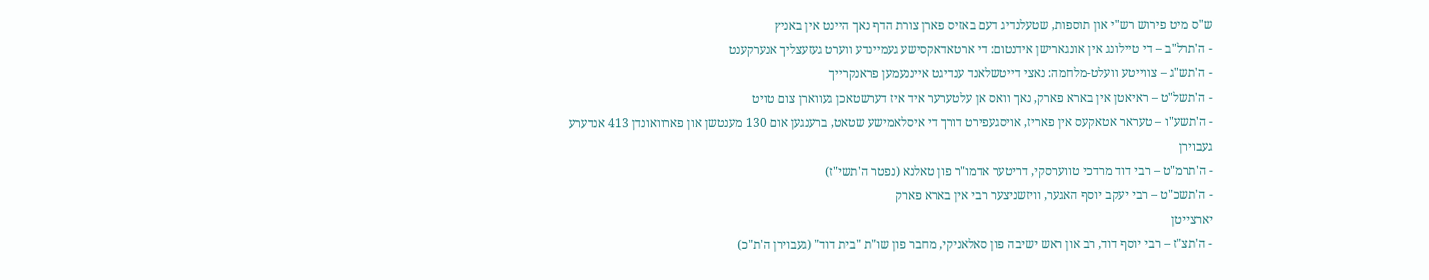ש"ס מיט פירוש רש"י און תוספות, שטעלנדיג דעם באזיס פארן צורת הדף נאך היינט אין באניץ
- ה'תרל"ב – די טיילונג אין אונגארישן אידנטום: די ארטאדאקסישע געמיינדע ווערט געזעצליך אנערקענט
- ה'תש"ג – צווייטע וועלט-מלחמה: נאצי דייטשלאנד ענדיגט אייננעמען פראנקרייך
- ה'תשל"ט – ראיאטן אין בארא פארק, נאך וואס אן עלטערער איד איז דערשטאכן געווארן צום טויט
- ה'תשע"ו – טעראר אטאקעס אין פאריז, אויסגעפירט דורך די איסלאמישע שטאט, ברענגען אום 130 מענטשן און פארוואונדן 413 אנדערע
געבוירן
- ה'תרמ"ט – רבי דוד מרדכי טווערסקי, דריטער אדמו"ר פון טאלנא (נפטר ה'תשי"ז)
- ה'תשכ"ט – רבי יעקב יוסף האגער, וויזשניצער רבי אין בארא פארק
יארצייטן
- ה'תצ"ז – רבי יוסף דוד, רב און ראש ישיבה פון סאלאניקי, מחבר פון שו"ת "בית דוד" (געבוירן ה'ת"כ)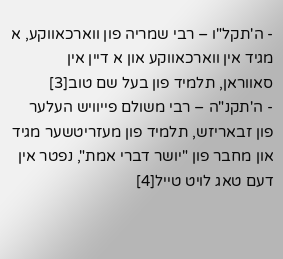- ה'תקל"ו – רבי שמריה פון ווארכאווקע, א מגיד אין ווארכאווקע און א דיין אין סאווראן, תלמיד פון בעל שם טוב[3]
- ה'תקנ"ה – רבי משולם פייוויש העלער פון זבאריזש, תלמיד פון מעזריטשער מגיד און מחבר פון "יושר דברי אמת", נפטר אין דעם טאג לויט טייל[4]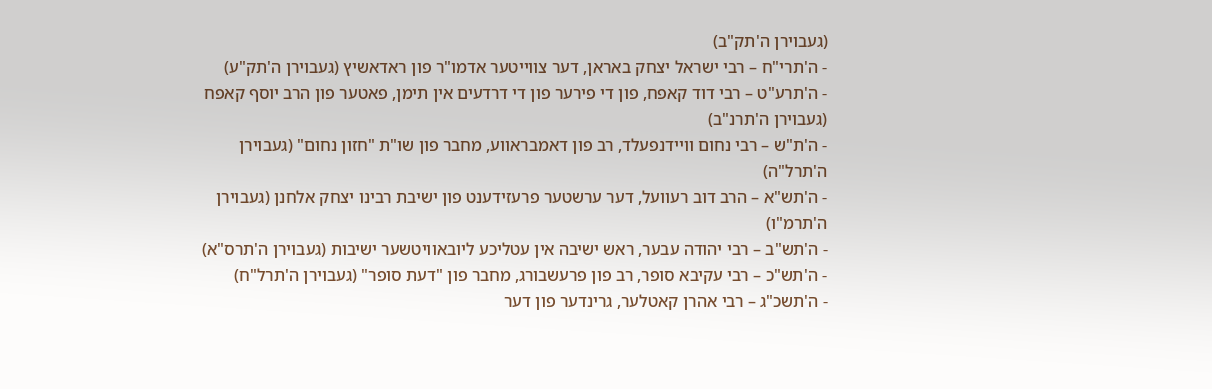(געבוירן ה'תק"ב)
- ה'תרי"ח – רבי ישראל יצחק באראן, דער צווייטער אדמו"ר פון ראדאשיץ (געבוירן ה'תק"ע)
- ה'תרע"ט – רבי דוד קאפח, פון די פירער פון די דרדעים אין תימן, פאטער פון הרב יוסף קאפח (געבוירן ה'תרנ"ב)
- ה'ת"ש – רבי נחום וויידנפעלד, רב פון דאמבראווע, מחבר פון שו"ת "חזון נחום" (געבוירן ה'תרל"ה)
- ה'תש"א – הרב דוב רעוועל, דער ערשטער פרעזידענט פון ישיבת רבינו יצחק אלחנן (געבוירן ה'תרמ"ו)
- ה'תש"ב – רבי יהודה עבער, ראש ישיבה אין עטליכע ליובאוויטשער ישיבות (געבוירן ה'תרס"א)
- ה'תש"כ – רבי עקיבא סופר, רב פון פרעשבורג, מחבר פון "דעת סופר" (געבוירן ה'תרל"ח)
- ה'תשכ"ג – רבי אהרן קאטלער, גרינדער פון דער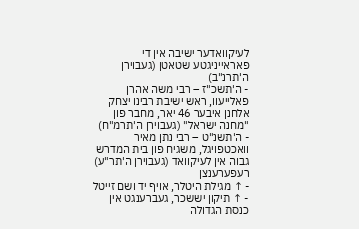לעיקוואדער ישיבה אין די פאראייניגטע שטאטן (געבוירן ה'תרנ"ב)
- ה'תשכ"ז – רבי משה אהרן פאלייעוו, ראש ישיבת רבינו יצחק אלחנן איבער 46 יאר, מחבר פון "מחנה ישראל" (געבוירן ה'תרמ"ח)
- ה'תשנ"ט – רבי נתן מאיר וואכטפויגל, משגיח פון בית המדרש גבוה אין לעיקוואד (געבוירן ה'תר"ע)
רעפערענצן
- ↑ מגילת היטלר, אויף יד ושם זייטל
- ↑ תיקון יששכר, געברענגט אין כנסת הגדולה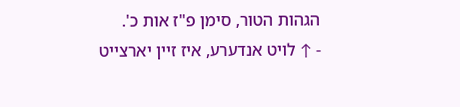הגהות הטור, סימן פ"ז אות כ'.
- ↑ לויט אנדערע, איז זיין יארצייט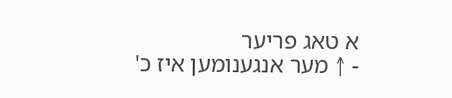א טאג פריער
- ↑ מער אנגענומען איז כ'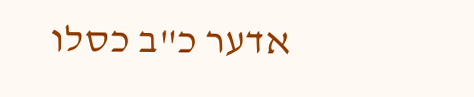אדער כ"ב כסלו